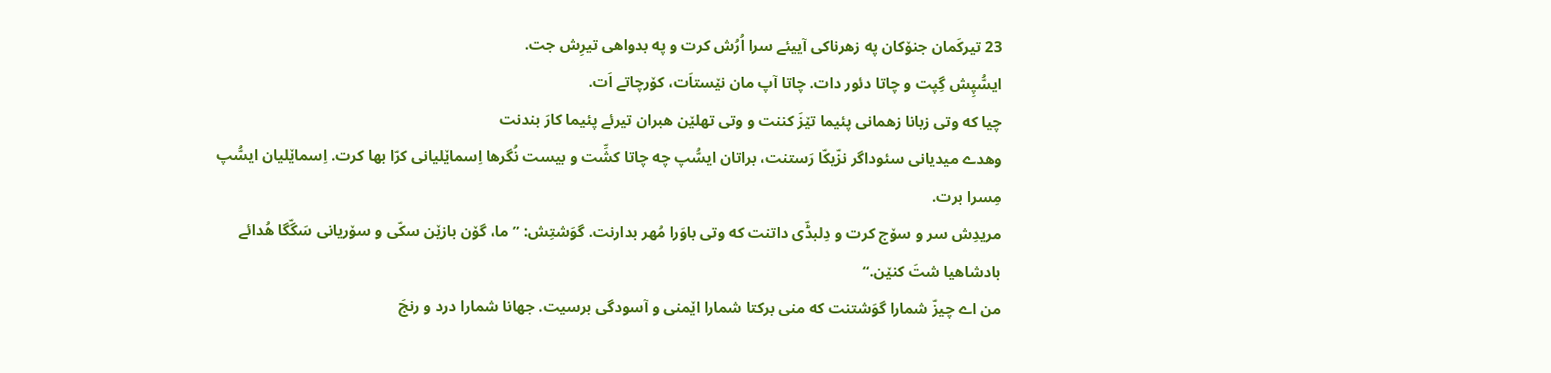23 تیرکَمان جنۆکان په زهرناکی آییئے سرا اُرُش کرت و په بدواهی تیرِش جت.
ایسُّپِش گِپت و چاتا دئور دات. چاتا آپ مان نێستاَت، کۆرچاتے اَت.
چیا که وتی زبانا زهمانی پئیما تێزَ کننت و وتی تهلێن هبران تیرئے پئیما کارَ بندنت
وهدے میدیانی سئوداگر نزّیکّا رَستنت، براتان ایسُّپ چه چاتا کشِّت و بیست نُگرها اِسماێلیانی کرّا بها کرت. اِسماێلیان ایسُّپ مِسرا برت.
مریدِش سر و سۆج کرت و دِلبڈّی داتنت که وتی باوَرا مُهر بدارنت. گوَشتِش: ”ما، گۆن بازێن سکّی و سۆریانی سَگّگا هُدائے بادشاهیا شتَ کنێن.“
من اے چیزّ شمارا گوَشتنت که منی برکتا شمارا اێمنی و آسودگی برسیت. جهانا شمارا درد و رنجَ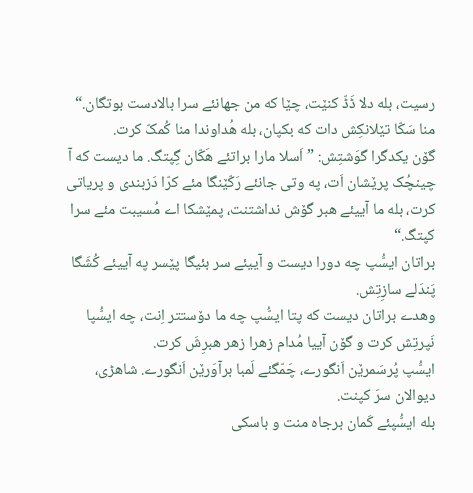رسیت، بله دلا ڈَڈّ کنێت، چێا که من جهانئے سرا بالادست بوتگان.“
منا سَکّا تێلانکِش دات که بکپان، بله هُداوندا منا کُمکّ کرت.
گۆن یکدگرا گوَشتِش: ”اَسلا مارا براتئے هَکّان گِپتگ. ما دیست که آ چینچُک پرێشان اَت، په وتی جانئے رَکّێنگا مئے کرّا دَزبندی و پریاتی کرت، بله ما آییئے هبر گۆش نداشتنت، پمێشکا اے مُسیبت مئے سرا کپتگ.“
براتان ایسُّپ چه دورا دیست و آییئے سر بئیگا پێسر په آییئے کُشَگا پَندَلے سازِتِش.
وهدے براتان دیست که پتا ایسُّپ چه ما دۆستتر اِنت، چه ایسُّپا نَپرتِش کرت و گۆن آییا مُدام زهرا زهر هبرِشَ کرت.
ایسُّپ پُرسَمرێن اَنگورے، چَمّگئے لَمبا برآوَرێن اَنگورے. شاهڑی، دیوالان سرَ کپنت.
بله ایسُّپئے کَمان برجاه منت و باسکی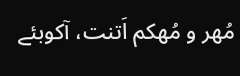مُهر و مُهکم اَتنت، آکوبئے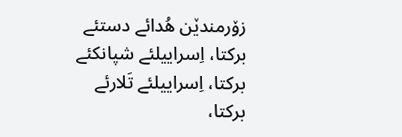زۆرمندێن هُدائے دستئے برکتا، اِسراییلئے شپانکئے برکتا، اِسراییلئے تَلارئے برکتا،